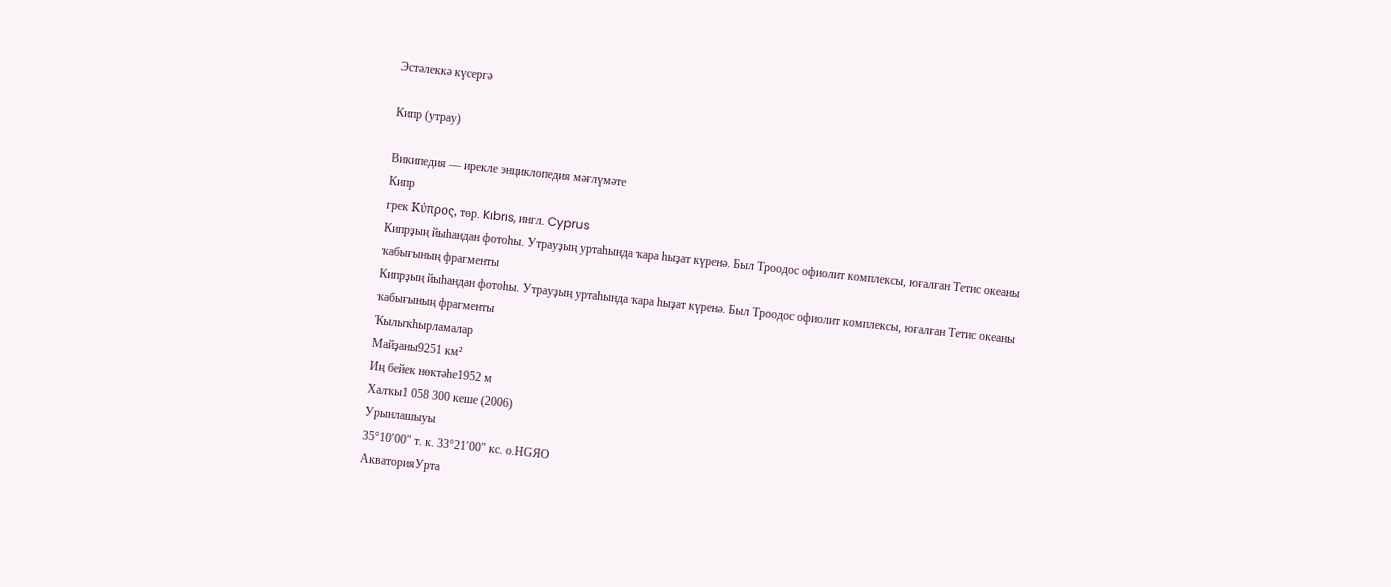Эстәлеккә күсергә

Кипр (утрау)

Википедия — ирекле энциклопедия мәғлүмәте
Кипр
грек Κύπρος, төр. Kıbrıs, ингл. Cyprus
Кипрҙың йыһандан фотоһы. Утрауҙың уртаһында ҡара һыҙат күренә. Был Троодос офиолит комплексы, юғалған Тетис океаны ҡабығының фрагменты
Кипрҙың йыһандан фотоһы. Утрауҙың уртаһында ҡара һыҙат күренә. Был Троодос офиолит комплексы, юғалған Тетис океаны ҡабығының фрагменты
Ҡылыҡһырламалар
Майҙаны9251 км²
Иң бейек нөктәһе1952 м
Халҡы1 058 300 кеше (2006)
Урынлашыуы
35°10′00″ т. к. 33°21′00″ кс. о.HGЯO
АкваторияУрта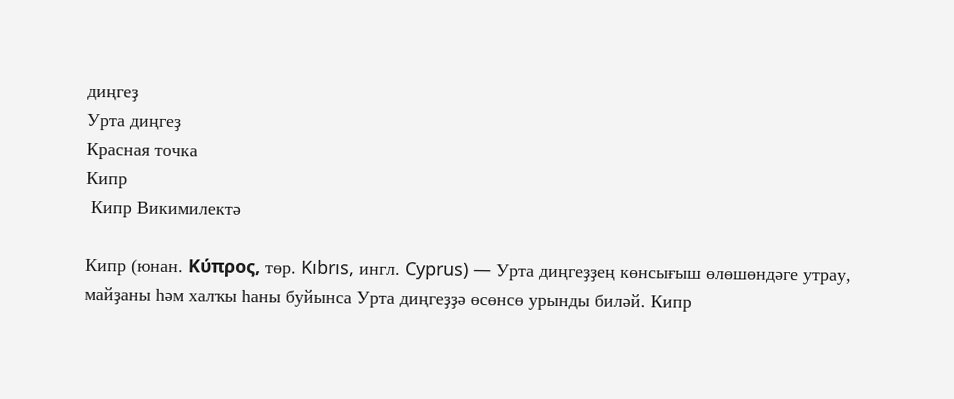диңгеҙ
Урта диңгеҙ
Красная точка
Кипр
 Кипр Викимилектә

Кипр (юнан. Κύπρος, төр. Kıbrıs, ингл. Cyprus) — Урта диңгеҙҙең көнсығыш өлөшөндәге утрау, майҙаны һәм халҡы һаны буйынса Урта диңгеҙҙә өсөнсө урынды биләй. Кипр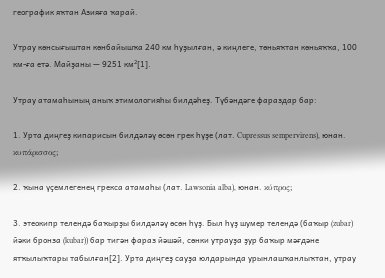географик яҡтан Азияға ҡарай.

Утрау көнсығыштан көнбайышҡа 240 км һуҙылған, ә киңлеге, төньяҡтан көньяҡҡа, 100 км-ға етә. Майҙаны — 9251 км²[1].

Утрау атамаһының аныҡ этимологияһы билдәһеҙ. Түбәндәге фараздар бар:

1. Урта диңгеҙ кипарисын билдәләү өсөн грек һүҙе (лат. Cupressus sempervirens), юнан. κυπάρισσος;

2. ҡына үҫемлегенең грекса атамаһы (лат. Lawsonia alba), юнан. κύπρος;

3. этеокипр телендә баҡырҙы билдәләү өсөн һүҙ. Был һүҙ шумер телендә (баҡыр (zubar) йәки бронза (kubar)) бар тигән фараз йәшәй, сөнки утрауҙа ҙур баҡыр мәғдәне ятҡылыҡтары табылған[2]. Урта диңгеҙ сауҙа юлдарында урынлашҡанлыҡтан, утрау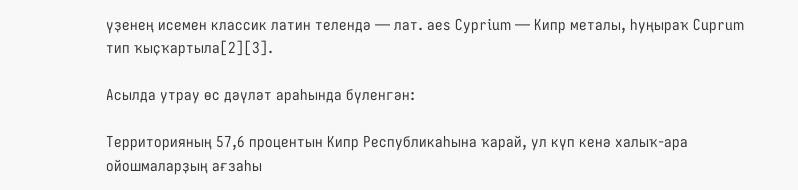үҙенең исемен классик латин телендә — лат. aes Cyprium — Кипр металы, һуңыраҡ Cuprum тип ҡыҫҡартыла[2][3].

Асылда утрау өс дәүләт араһында бүленгән:

Территорияның 57,6 процентын Кипр Республикаһына ҡарай, ул күп кенә халыҡ-ара ойошмаларҙың ағзаһы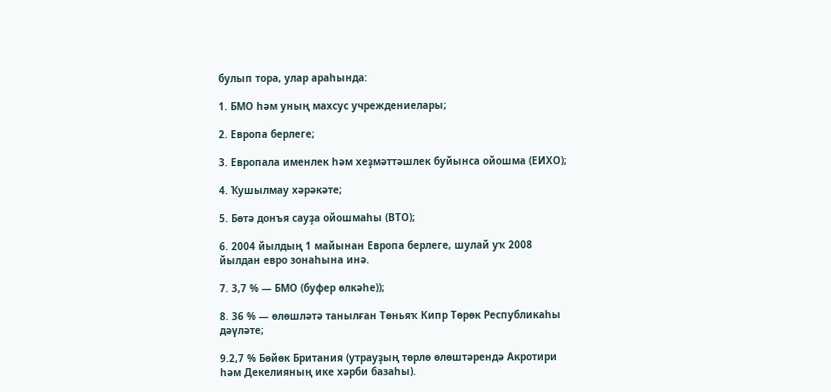булып тора, улар араһында:

1. БМО һәм уның махсус учреждениелары;

2. Европа берлеге;

3. Европала именлек һәм хеҙмәттәшлек буйынса ойошма (ЕИХО);

4. Ҡушылмау хәрәкәте;

5. Бөтә донъя сауҙа ойошмаһы (ВТО);

6. 2004 йылдың 1 майынан Европа берлеге, шулай уҡ 2008 йылдан евро зонаһына инә.

7. 3,7 % — БМО (буфер өлкәһе));

8. 36 % — өлөшләтә танылған Төньяҡ Кипр Төрөк Республикаһы дәүләте;

9.2,7 % Бөйөк Британия (утрауҙың төрлө өлөштәрендә Акротири һәм Декелияның ике хәрби базаһы).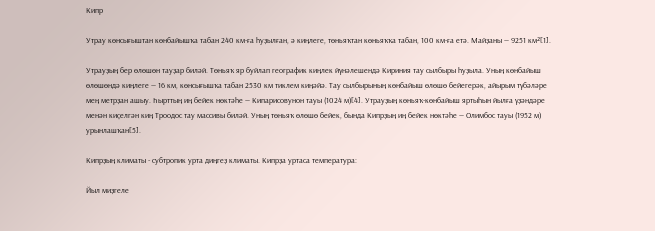Кипр

Утрау көнсығыштан көнбайышҡа табан 240 км-ға һуҙылған, ә киңлеге, төньяҡтан көньяҡҡа табан, 100 км-ға етә. Майҙаны — 9251 км²[1].

Утрауҙың бер өлөшөн тауҙар биләй. Төньяҡ яр буйлап географик киңлек йүнәлешендә Кириния тау сылбыры һуҙыла. Уның көнбайыш өлөшөндә киңлеге — 16 км, көнсығышҡа табан 2530 км тиклем киңәйә. Тау сылбырының көнбайыш өлөшө бейегерәк, айырым түбәләре мең метрҙан ашыу. Һырттың иң бейек нөктәһе — Кипарисовунон тауы (1024 м)[4]. Утрауҙың көньяҡ-көнбайыш яртыһын йылға үҙәндәре менән киҫелгән киң Троодос тау массивы биләй. Уның төньяҡ өлөшө бейек, бында Кипрҙың иң бейек нөктәһе — Олимбос тауы (1952 м) урынлашҡан[5].

Кипрҙың климаты - субтропик урта диңгеҙ климаты. Кипрҙа уртаса температура:

Йыл миҙгеле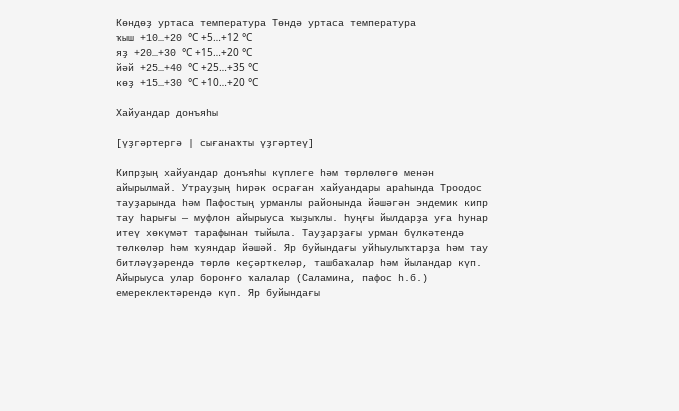Көндөҙ уртаса температура Төндә уртаса температура
ҡыш +10…+20 °C +5…+12 °C
яҙ +20…+30 °C +15…+20 °C
йәй +25…+40 °C +25…+35 °C
көҙ +15…+30 °C +10…+20 °C

Хайуандар донъяһы

[үҙгәртергә | сығанаҡты үҙгәртеү]

Кипрҙың хайуандар донъяһы күплеге һәм төрлөлөгө менән айырылмай. Утрауҙың һирәк осраған хайуандары араһында Троодос тауҙарында һәм Пафостың урманлы районында йәшәгән эндемик кипр тау һарығы — муфлон айырыуса ҡыҙыҡлы. Һуңғы йылдарҙа уға һунар итеү хөкүмәт тарафынан тыйыла. Тауҙарҙағы урман бүлкәтендә төлкөләр һәм ҡуяндар йәшәй. Яр буйындағы уйһыулыҡтарҙа һәм тау битләүҙәрендә төрлө кеҫәрткеләр, ташбаҡалар һәм йыландар күп. Айырыуса улар боронғо ҡалалар (Саламина, пафос һ.б.) емереклектәрендә күп. Яр буйындағы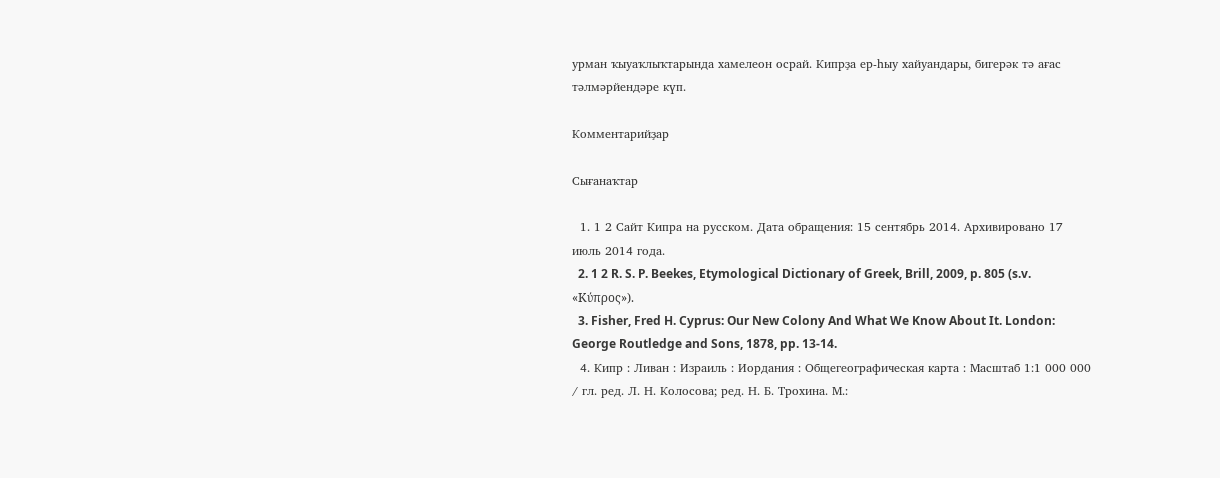урман ҡыуаҡлыҡтарында хамелеон осрай. Кипрҙа ер-һыу хайуандары, бигерәк тә ағас тәлмәрйендәре күп.

Комментарийҙар

Сығанаҡтар

  1. 1 2 Сайт Кипра на русском. Дата обращения: 15 сентябрь 2014. Архивировано 17 июль 2014 года.
  2. 1 2 R. S. P. Beekes, Etymological Dictionary of Greek, Brill, 2009, p. 805 (s.v. «Κύπρος»).
  3. Fisher, Fred H. Cyprus: Our New Colony And What We Know About It. London: George Routledge and Sons, 1878, pp. 13-14.
  4. Кипр : Ливан : Израиль : Иордания : Общегеографическая карта : Масштаб 1:1 000 000 / гл. ред. Л. Н. Колосова; ред. Н. Б. Трохина. М.: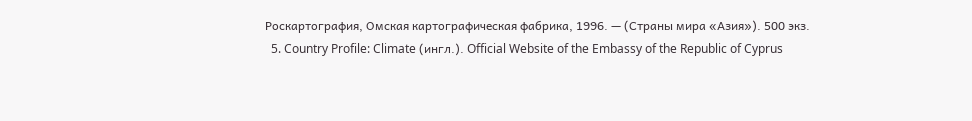Роскартография, Омская картографическая фабрика, 1996. — (Страны мира «Азия»). 500 экз.
  5. Country Profile: Climate (ингл.). Official Website of the Embassy of the Republic of Cyprus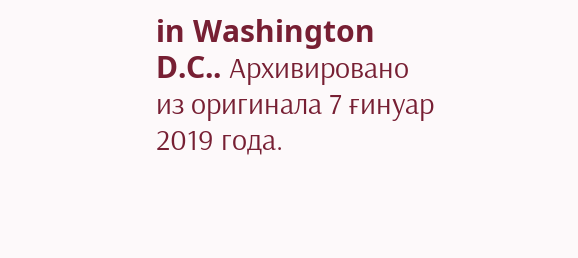in Washington D.C.. Архивировано из оригинала 7 ғинуар 2019 года.